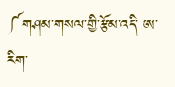༼གཤམ་གསལ་གྱི་རྩོམ་འདི་ ཨ་རིག་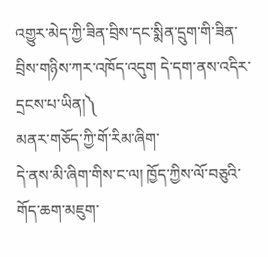འགྱུར་མེད་ཀྱི་ཟིན་བྲིས་དང་སྨིན་དྲུག་གི་ཟིན་བྲིས་གཉིས་ཀར་འཁོད་འདུག དེ་དག་ནས་འདིར་དྲངས་པ་ཡིན།༽
མནར་གཅོད་ཀྱི་གོ་རིམ་ཞིག་
དེ་ནས་མི་ཞིག་གིས་ང་ལ། ཁྱོད་ཀྱིས་ལོ་བཅུའི་གོད་ཆག་མཇུག་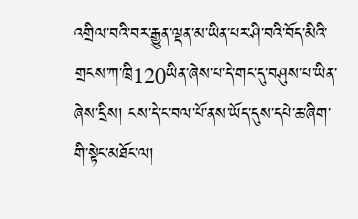འགྲིལ་བའི་བར་རྒྱུན་ལྡན་མ་ཡིན་པར་ཤི་བའི་བོད་མིའི་གྲངས་ཀ་ཁྲི120ཡིན་ཞེས་པ་དེ་གང་དུ་བཤུས་པ་ཡིན་ཞེས་དྲིས། ངས་དེ་ང་བལ་པོ་ནས་ཡོད་དུས་དཔེ་ཆ་ཞིག་གི་སྟེང་མཐོང་ལ།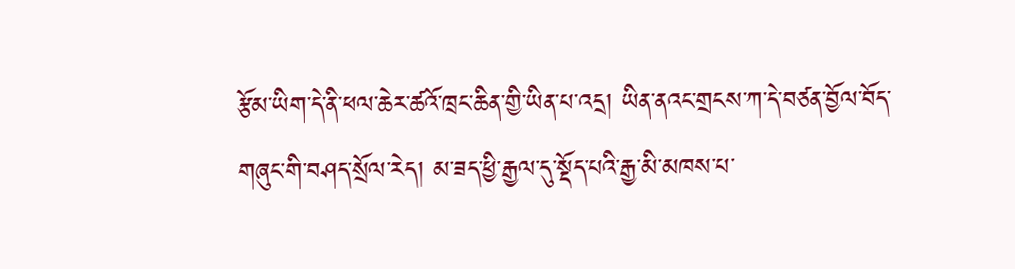རྩོམ་ཡིག་དེ་ནི་ཕལ་ཆེར་ཚའོ་ཁྲང་ཆིན་གྱི་ཡིན་པ་འདྲ། ཡིན་ནའང་གྲངས་ཀ་དེ་བཙན་བྱོལ་བོད་གཞུང་གི་བཤད་སྲོལ་རེད། མ་ཟད་ཕྱི་རྒྱལ་དུ་སྡོད་པའི་རྒྱ་མི་མཁས་པ་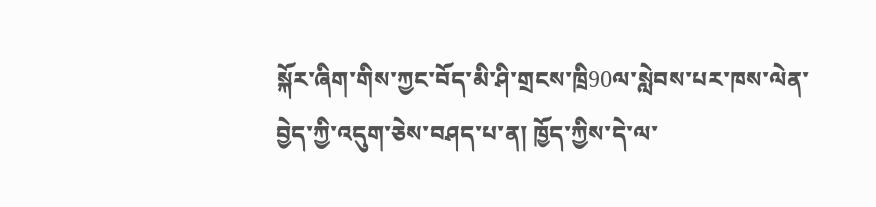སྐོར་ཞིག་གིས་ཀྱང་བོད་མི་ཤི་གྲངས་ཁྲི90ལ་སླེབས་པར་ཁས་ལེན་བྱེད་ཀྱི་འདུག་ཅེས་བཤད་པ་ན། ཁྱོད་ཀྱིས་དེ་ལ་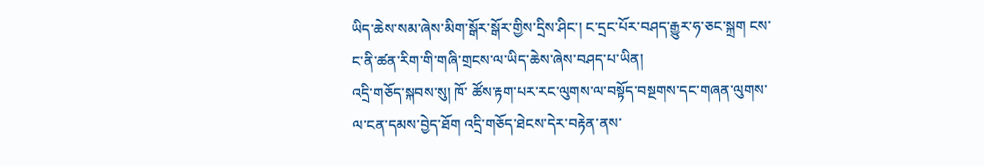ཡིད་ཆེས་སམ་ཞེས་མིག་སྒོར་སྒོར་གྱིས་དྲིས་ཤིང་། ང་དྲང་པོར་བཤད་རྒྱུར་ཧ་ཅང་སྐྲག ངས་ང་ནི་ཚན་རིག་གི་གཞི་གྲངས་ལ་ཡིད་ཆེས་ཞེས་བཤད་པ་ཡིན།
འདྲི་གཅོད་སྐབས་སུ། ཁོ་ ཚོས་རྟག་པར་རང་ལུགས་ལ་བསྟོད་བསྔགས་དང་གཞན་ལུགས་ལ་ངན་དམས་བྱེད་ཐོག འདྲི་གཅོད་ཐེངས་དེར་བརྟེན་ནས་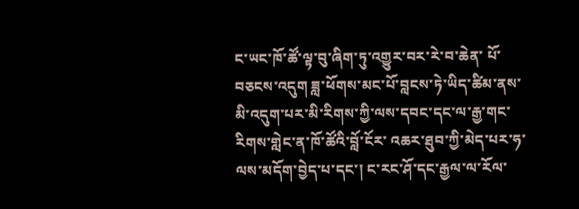ང་ཡང་ཁོ་ཚོ་ལྟ་བུ་ཞིག་ཏུ་འགྱུར་བར་རེ་བ་ཆེན་ པོ་བཅངས་འདུག ཟླ་ཕོགས་མང་པོ་བླངས་ཏེ་ཡིད་ཚིམ་ནས་ མི་འདུག་པར་མི་རིགས་ཀྱི་ལས་དབང་དང་ལ་རྒྱ་གང་རིགས་གླེང་ན་ཁོ་ཚོའི་བློ་ངོར་ འཆར་ཐུབ་ཀྱི་མེད་པར་ཧ་ལས་མདོག་བྱེད་པ་དང་། ང་རང་ཤོ་དང་རྒྱལ་ལ་རོལ་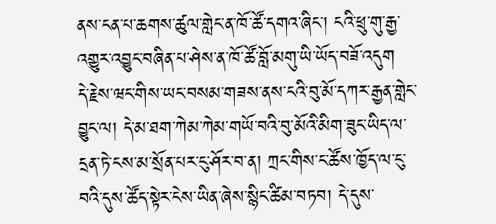ནས་ངན་པ་ཆགས་ཚུལ་གླེང་ན་ཁོ་ཚོ་དགའ་ཞིང་། ངའི་ཕྲུ་གུ་རྒྱ་འགྱུར་འབྱུང་བཞིན་པ་ཤེས་ན་ཁོ་ཚོ་བློ་མགུ་ཡི་ཡོད་བཟོ་འདུག
དེ་རྗེས་ཝང་གིས་ཡང་བསམ་གཟས་ནས་ངའི་བུ་མོ་དཀར་རྒྱན་གླེང་བྱུང་ལ། དེ་མ་ཐག་ཀེམ་ཀེམ་གཡོ་བའི་བུ་མོའི་མིག་ཟུང་ཡིད་ལ་དྲན་ཏེ་ངས་མ་སྲོན་པར་ངུ་ཤོར་བ་ན། ཀྲང་གིས་ང་ཚོས་ཁྱོད་ལ་ངུ་བའི་དུས་ཚོད་སྟེར་ངེས་ཡིན་ཞེས་སྙིང་ཚིམ་བཏབ། དེ་དུས་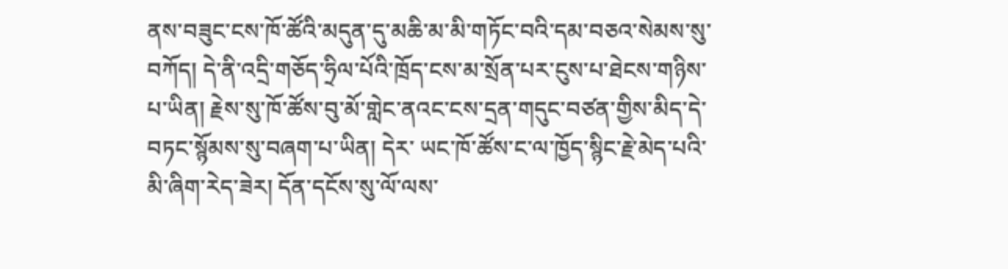ནས་བཟུང་ངས་ཁོ་ཚོའི་མདུན་དུ་མཆི་མ་མི་གཏོང་བའི་དམ་བཅའ་སེམས་སུ་བཀོད། དེ་ནི་འདྲི་གཅོད་ཧྲིལ་པོའི་ཁྲོད་ངས་མ་སྲོན་པར་ངུས་པ་ཐེངས་གཉིས་པ་ཡིན། རྗེས་སུ་ཁོ་ཚོས་བུ་མོ་གླེང་ནའང་ངས་དྲན་གདུང་བཙན་གྱིས་མིད་དེ་བཏང་སྙོམས་སུ་བཞག་པ་ཡིན། དེར་ ཡང་ཁོ་ཚོས་ང་ལ་ཁྱོད་སྙིང་རྗེ་མེད་པའི་མི་ཞིག་རེད་ཟེར། དོན་དངོས་སུ་ལོ་ལས་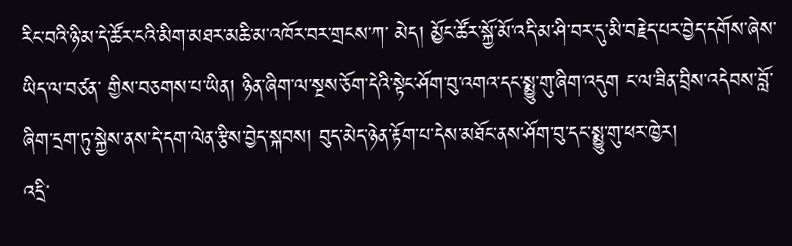རིང་བའི་ཉི་མ་དེ་ཚོར་ངའི་མིག་མཐར་མཆི་མ་འཁོར་བར་གྲངས་ཀ་ མེད། མྱོང་ཚོར་སྐྱོ་མོ་འདི་མ་ཤི་བར་དུ་མི་བརྗེད་པར་བྱེད་དགོས་ཞེས་ཡིད་ལ་བཙན་ གྱིས་བཅགས་པ་ཡིན། ཉིན་ཞིག་ལ་སྔས་ཅོག་དེའི་སྟེང་ཤོག་བུ་འགའ་དང་སྨྱུ་གུ་ཞིག་འདུག ང་ལ་ཟིན་བྲིས་འདེབས་བློ་ཞིག་དྲག་ཏུ་སྐྱེས་ནས་དེ་དག་ལེན་རྩིས་བྱེད་སྐབས། བུད་མེད་ཉེན་རྟོག་པ་དེས་མཐོང་ནས་ཤོག་བུ་དང་སྨྱུ་གུ་ཕར་ཁྱེར།
འདྲི་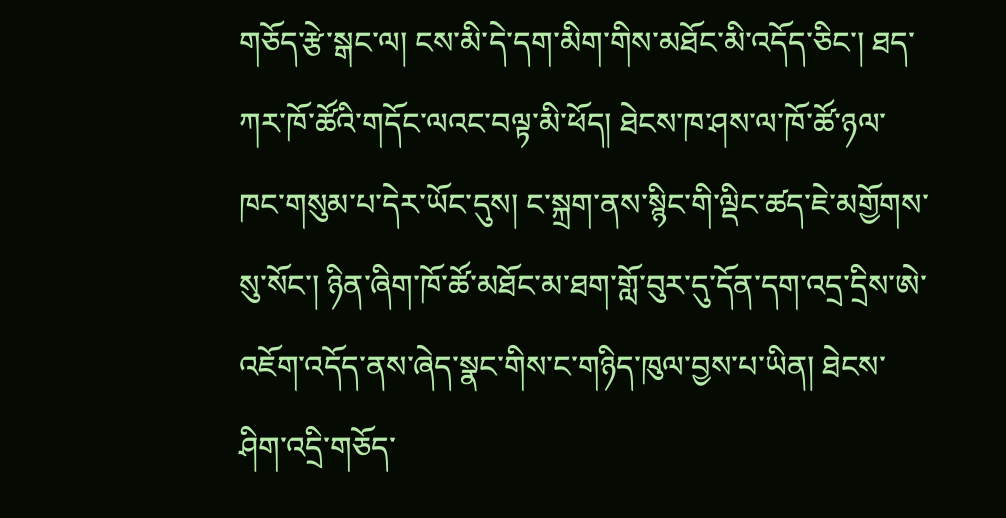གཅོད་རྩེ་སྒང་ལ། ངས་མི་དེ་དག་མིག་གིས་མཐོང་མི་འདོད་ཅིང་། ཐད་ཀར་ཁོ་ཚོའི་གདོང་ལའང་བལྟ་མི་ཕོད། ཐེངས་ཁ་ཤས་ལ་ཁོ་ཚོ་ཉལ་ཁང་གསུམ་པ་དེར་ཡོང་དུས། ང་སྐྲག་ནས་སྙིང་གི་ལྡིང་ཚད་ཇེ་མགྱོགས་སུ་སོང་། ཉིན་ཞིག་ཁོ་ཚོ་མཐོང་མ་ཐག་གློ་བུར་དུ་དོན་དག་འདྲ་དྲིས་ཨེ་འཇོག་འདོད་ནས་ཞེད་སྣང་གིས་ང་གཉིད་ཁུལ་བྱས་པ་ཡིན། ཐེངས་ ཤིག་འདྲི་གཅོད་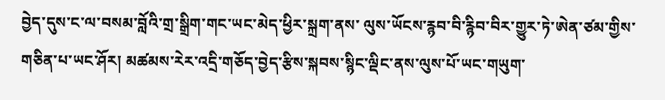བྱེད་དུས་ང་ལ་བསམ་བློའི་གྲ་སྒྲིག་གང་ཡང་མེད་ཕྱིར་སྐྲག་ནས་ ལུས་ཡོངས་རྙབ་བི་རྙིབ་བིར་གྱུར་ཏེ་ཨེན་ཙམ་གྱིས་གཅིན་པ་ཡང་ཤོར། མཚམས་རེར་འདྲི་གཅོད་བྱེད་རྩིས་སྐབས་སྙིང་ལྡིང་ནས་ལུས་པོ་ཡང་གཡུག་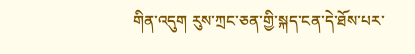གིན་འདུག རུས་ཀྲང་ཅན་གྱི་སྐད་ངན་དེ་ཐོས་པར་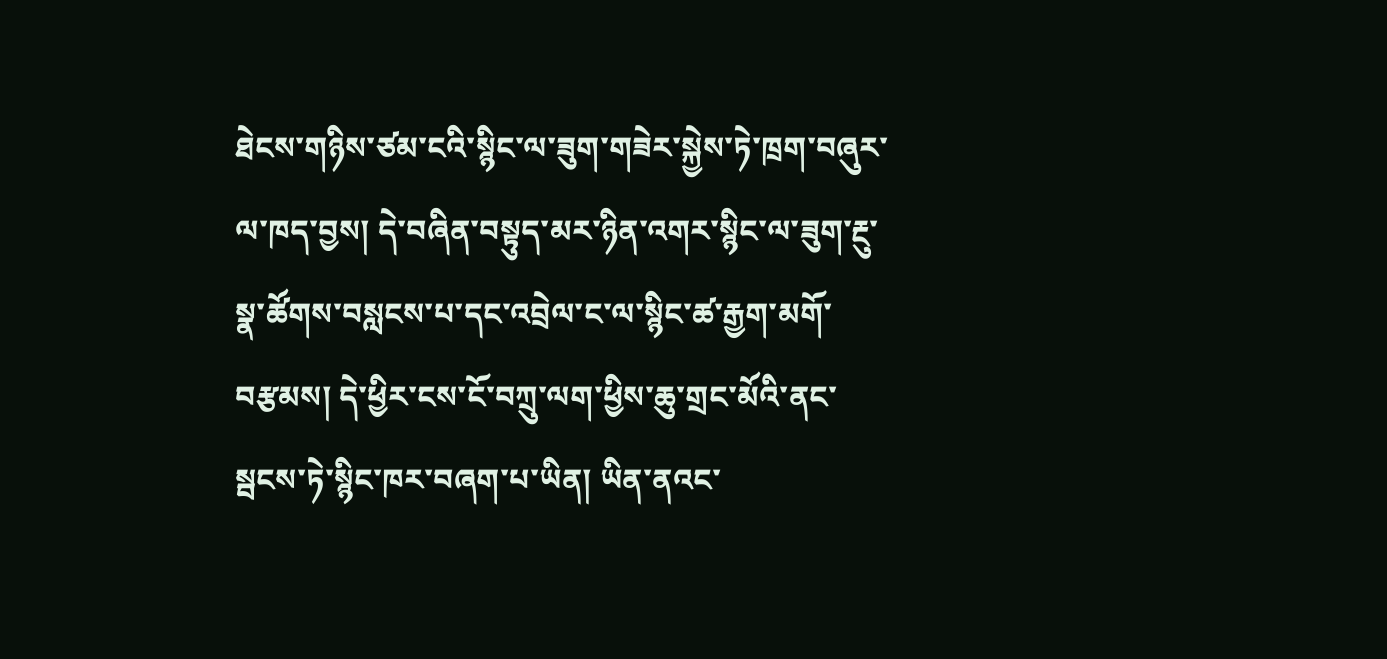ཐེངས་གཉིས་ཙམ་ངའི་སྙིང་ལ་ཟུག་གཟེར་སྐྱེས་ཏེ་ཁྲག་བཞུར་ལ་ཁད་བྱས། དེ་བཞིན་བསྟུད་མར་ཉིན་འགར་སྙིང་ལ་ཟུག་རྔུ་སྣ་ཚོགས་བསླངས་པ་དང་འབྲེལ་ང་ལ་སྙིང་ཚ་རྒྱག་མགོ་བརྩམས། དེ་ཕྱིར་ངས་ངོ་བཀྲུ་ལག་ཕྱིས་ཆུ་གྲང་མོའི་ནང་སྦངས་ཏེ་སྙིང་ཁར་བཞག་པ་ཡིན། ཡིན་ནའང་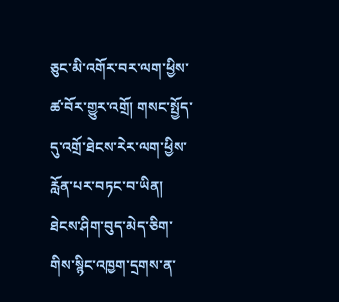ཅུང་མི་འགོར་བར་ལག་ཕྱིས་ཚ་བོར་གྱུར་འགྲོ། གསང་སྤྱོད་དུ་འགྲོ་ཐེངས་རེར་ལག་ཕྱིས་རློན་པར་བཏང་བ་ཡིན། ཐེངས་ཤིག་བུད་མེད་ཅིག་གིས་སྙིང་འཁྱག་དྲགས་ན་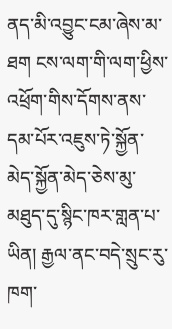ནད་མི་འབྱུང་ངམ་ཞེས་མ་ཐག ངས་ལག་གི་ལག་ཕྱིས་འཕྲོག་གིས་དོགས་ནས་དམ་པོར་འཇུས་ཏེ་སྐྱོན་མེད་སྐྱོན་མེད་ཅེས་མུ་མཐུད་དུ་སྙིང་ཁར་གླན་པ་ཡིན། རྒྱལ་ནང་བདེ་སྲུང་རུ་ཁག་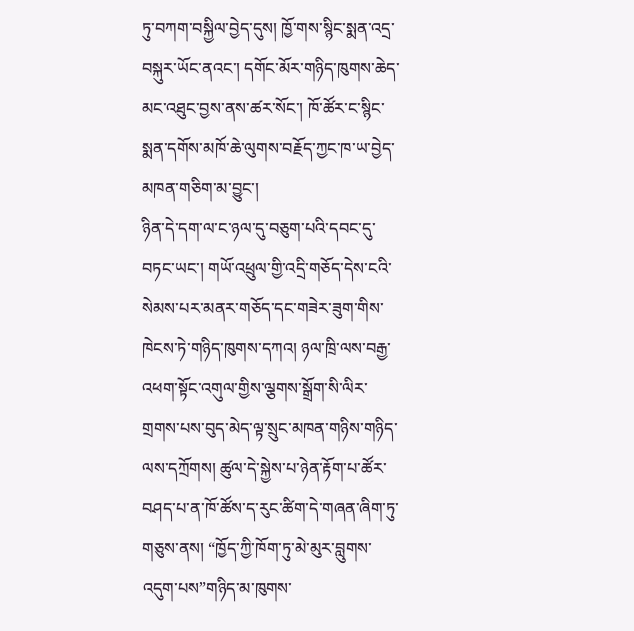ཏུ་བཀག་བསྐྱིལ་བྱེད་དུས། ཁྱོ་གས་སྙིང་སྨན་འདྲ་བསྐུར་ཡོང་ནའང་། དགོང་མོར་གཉིད་ཁུགས་ཆེད་མང་འཐུང་བྱས་ནས་ཚར་སོང་། ཁོ་ཚོར་ང་སྙིང་སྨན་དགོས་མཁོ་ཆེ་ལུགས་བརྗོད་ཀྱང་ཁ་ཡ་བྱེད་མཁན་གཅིག་མ་བྱུང་།
ཉིན་དེ་དག་ལ་ང་ཉལ་དུ་བཅུག་པའི་དབང་དུ་བཏང་ཡང་། གཡོ་འཕྲུལ་གྱི་འདྲི་གཅོད་དེས་ངའི་སེམས་པར་མནར་གཅོད་དང་གཟེར་ཟུག་གིས་ཁེངས་ཏེ་གཉིད་ཁུགས་དཀའ། ཉལ་ཁྲི་ལས་བརྒྱ་འཕག་སྟོང་འགུལ་གྱིས་ལྕགས་སྒྲོག་སི་ལིར་གྲགས་པས་བུད་མེད་ལྟ་སྲུང་མཁན་གཉིས་གཉིད་ལས་དཀྲོགས། ཚུལ་དེ་སྐྱེས་པ་ཉེན་རྟོག་པ་ཚོར་བཤད་པ་ན་ཁོ་ཚོས་ད་རུང་ཚིག་དེ་གཞན་ཞིག་ཏུ་གཅུས་ནས། “ཁྱོད་ཀྱི་ཁོག་ཏུ་མེ་མུར་བླུགས་འདུག་པས”གཉིད་མ་ཁུགས་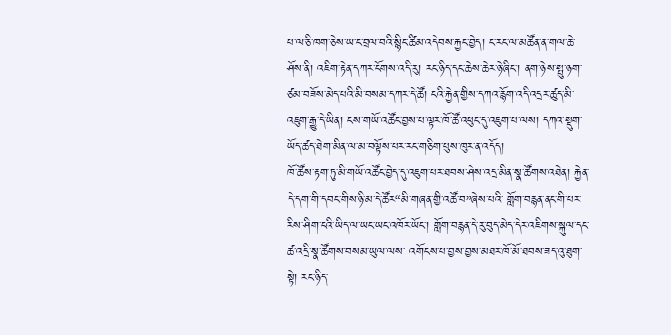པ་ལ་ཅི་ཁག་ཅེས་ཡ་ང་བྲལ་བའི་སྙིང་ཚིམ་འདེབས་རྐྱང་བྱེད། ང་རང་ལ་མཚོན་ན་གལ་ཆེ་ཤོས་ནི། འཇིག་རྟེན་དཀར་ངོགས་འདི་རུ། རང་ཉིད་དང་ཆེས་ཆེར་ཉེ་ཞིང་། ནག་ཉེས་སྤུ་ཉག་ཙམ་བཟོས་མེད་པའི་མི་བསམ་དཀར་དེ་ཚོ། ངའི་རྐྱེན་གྱིས་དཀའ་རྙོག་འདི་འདྲར་ཚུད་མི་འཇུག་རྒྱུ་དེ་ཡིན། ངས་གཡོ་འཚོང་བྱས་པ་ལྟར་ཁོ་ཚོ་འཕུང་དུ་འཇུག་པ་ལས། དཀའ་སྡུག་ཡོད་ཚད་ཐེག་མིན་ལ་མ་བལྟོས་པར་རང་གཅིག་པུས་ཁུར་ན་འདོད།
ཁོ་ཚོས་རྟག་ཏུ་མི་གཡོ་འཚོང་བྱེད་དུ་འཇུག་པར་ཐབས་ཤེས་འདྲ་མིན་སྣ་ཚོགས་འཐེན། རྐྱེན་དེ་དག་གི་དབང་གིས་ཉི་མ་དེ་ཚོར“མི་གཞན་གྱི་འཚོ་བ”ཞེས་པའི་ གློག་བརྙན་ནང་གི་པར་རིས་ཤིག་ངའི་ཡིད་ལ་ཡང་ཡང་འཁོར་ཡོང་། གློག་བརྙན་དེ་རུ་བུད་མེད་དེར་འཇིགས་སྐུལ་དང་ཚ་འདྲི་སྣ་ཚོགས་བསམ་ཡུལ་ལས་ འགོངས་པ་བྱས་བྱས་མཐར་ཁོ་མོ་ཐབས་ཟད་འུ་ཐུག་སྟེ། རང་ཉིད་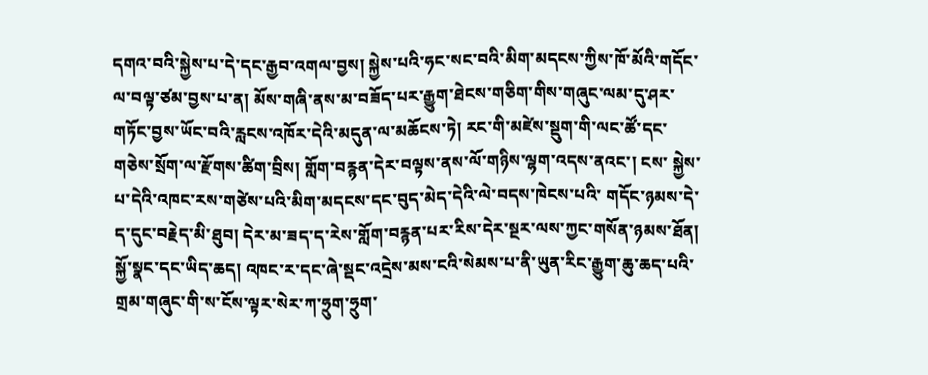དགའ་བའི་སྐྱེས་པ་དེ་དང་རྒྱབ་འགལ་བྱས། སྐྱེས་པའི་ཧང་སང་བའི་མིག་མདངས་ཀྱིས་ཁོ་མོའི་གདོང་ལ་བལྟ་ཙམ་བྱས་པ་ན། མོས་གཞི་ནས་མ་བཟོད་པར་རྒྱུག་ཐེངས་གཅིག་གིས་གཞུང་ལམ་དུ་ཤར་གཏོང་བྱས་ཡོང་བའི་རླངས་འཁོར་དེའི་མདུན་ལ་མཆོངས་ཏེ། རང་གི་མཛེས་སྡུག་གི་ལང་ཚོ་དང་གཅེས་སྲོག་ལ་རྫོགས་ཚིག་བྲིས། གློག་བརྙན་དེར་བལྟས་ནས་ལོ་གཉིས་ལྷག་འདས་ནའང་། ངས་ སྐྱེས་པ་དེའི་འཁང་རས་གཙེས་པའི་མིག་མདངས་དང་བུད་མེད་དེའི་ལེ་བདས་ཁེངས་པའི་ གདོང་ཉམས་དེ་ད་དུང་བརྗེད་མི་ཐུབ། དེར་མ་ཟད་ད་རེས་གློག་བརྙན་པར་རིས་དེར་སྔར་ལས་ཀྱང་གསོན་ཉམས་ཐོན།
སྐྱོ་སྣང་དང་ཡིད་ཆད། འཁང་ར་དང་ཞེ་སྡང་འདྲེས་མས་ངའི་སེམས་པ་ནི་ཡུན་རིང་རྒྱུག་ཆུ་ཆད་པའི་གྲམ་གཞུང་གི་ས་ངོས་ལྟར་སེར་ཀ་ཧྲུག་ཧྲུག་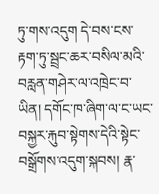ཏུ་གས་འདུག དེ་བས་ངས་རྟག་ཏུ་སྦྲང་ཆར་བསིལ་མའི་བརླན་གཤེར་ལ་འཁྲེང་བ་ཡིན། དགོང་ཁ་ཞིག་ལ་ང་ཡང་བསྐྱར་རྐུབ་སྟེགས་དེའི་སྟེང་བསྒྲོགས་འདུག་སྐབས། རྣ་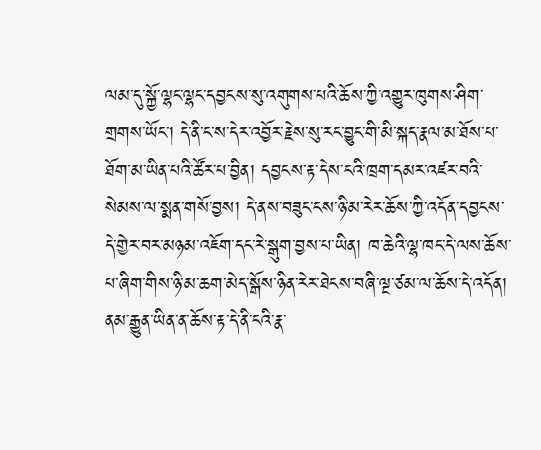ལམ་དུ་སྐྱོ་ལྷང་ལྷང་དབྱངས་སུ་འགུགས་པའི་ཆོས་ཀྱི་འགྱུར་ཁུགས་ཤིག་གྲགས་ཡོང་། དེ་ནི་ང་ས་དེར་འབྱོར་རྗེས་སུ་རང་བྱུང་གི་མི་སྐད་རྣལ་མ་ཐོས་པ་ཐོག་མ་ཡིན་པའི་ཚོར་པ་བྱིན། དབྱངས་རྟ་དེས་ངའི་ཁྲག་དམར་འཛར་བའི་སེམས་ལ་སྨན་གསོ་བྱས། དེ་ནས་བཟུང་ངས་ཉི་མ་རེར་ཆོས་ཀྱི་འདོན་དབྱངས་དེ་གྱེར་བར་མཉམ་འཇོག་དང་རེ་སྒུག་བྱས་པ་ཡིན། ཁ་ཆེའི་ལྷ་ཁང་དེ་ལས་ཆོས་པ་ཞིག་གིས་ཉི་མ་ཆག་མེད་སྒོས་ཉིན་རེར་ཐེངས་བཞི་ལྔ་ཙམ་ལ་ཆོས་དེ་འདོན། ནམ་རྒྱུན་ཡིན་ན་ཆོས་རྟ་དེ་ནི་ངའི་རྣ་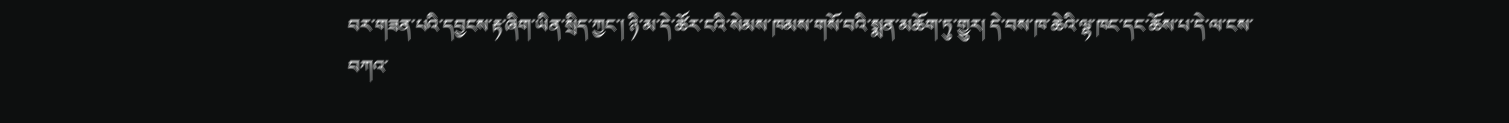བར་གཟན་པའི་དབྱངས་རྟ་ཞིག་ཡིན་སྲིད་ཀྱང་། ཉི་མ་དེ་ཚོར་ངའི་སེམས་ཁམས་གསོ་བའི་སྨན་མཆོག་ཏུ་གྱུར། དེ་བས་ཁ་ཆེའི་ལྷ་ཁང་དང་ཆོས་པ་དེ་ལ་ངས་བཀའ་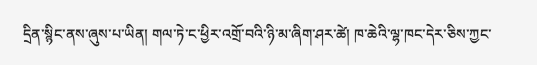དྲིན་སྙིང་ནས་ཞུས་པ་ཡིན། གལ་ཏེ་ང་ཕྱིར་འགྲོ་བའི་ཉི་མ་ཞིག་ཤར་ཚེ། ཁ་ཆེའི་ལྷ་ཁང་དེར་ཅིས་ཀྱང་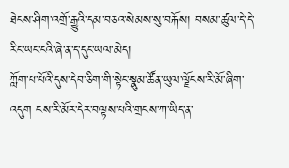ཐེངས་ཤིག་འགྲོ་རྒྱུའི་དམ་བཅའ་སེམས་སུ་བརྐོས། བསམ་ཚུལ་དེ་དེ་རིང་ཡང་ངའི་ཞེ་ན་ད་དུང་ཡལ་མེད།
ཀློག་པ་པོའི་དུས་དེབ་ཅིག་གི་སྟེང་སྣུམ་ཚོན་ཡུལ་ལྗོངས་རི་མོ་ཞིག་འདུག ངས་རི་མོར་དེར་བལྟས་པའི་གྲངས་ཀ་ཡིད་ན་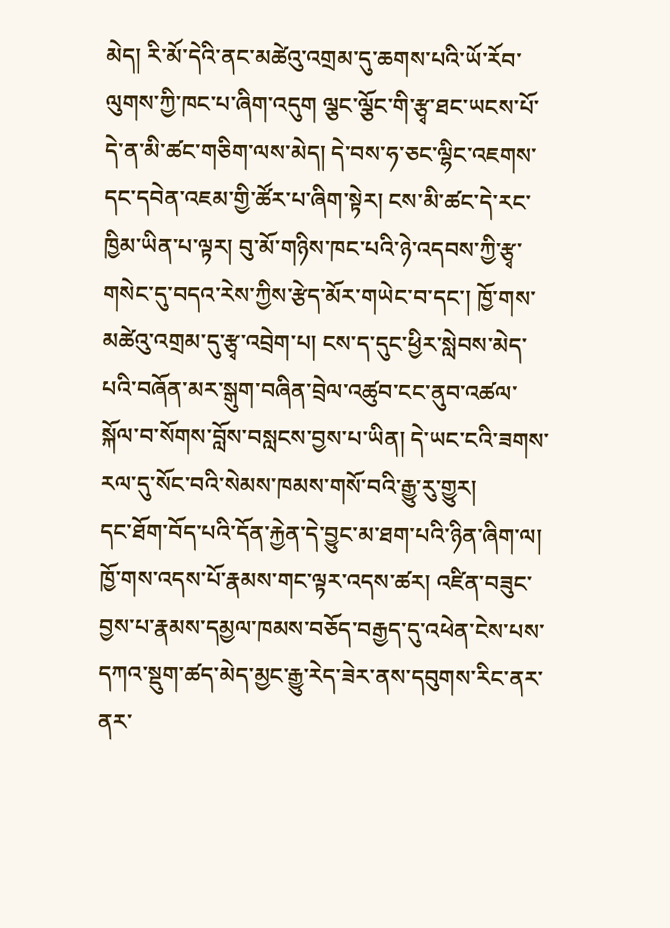མེད། རི་མོ་དེའི་ནང་མཚེའུ་འགྲམ་དུ་ཆགས་པའི་ཡོ་རོབ་ལུགས་ཀྱི་ཁང་པ་ཞིག་འདུག ལྕང་ལྕོང་གི་རྩྭ་ཐང་ཡངས་པོ་དེ་ན་མི་ཚང་གཅིག་ལས་མེད། དེ་བས་ཧ་ཅང་ལྷིང་འཇགས་དང་དབེན་འཇམ་གྱི་ཚོར་པ་ཞིག་སྟེར། ངས་མི་ཚང་དེ་རང་ཁྱིམ་ཡིན་པ་ལྟར། བུ་མོ་གཉིས་ཁང་པའི་ཉེ་འདབས་ཀྱི་རྩྭ་གསེང་དུ་བདའ་རེས་ཀྱིས་རྩེད་མོར་གཡེང་བ་དང་། ཁྱོ་གས་མཚེའུ་འགྲམ་དུ་རྩྭ་འབྲེག་པ། ངས་ད་དུང་ཕྱིར་སླེབས་མེད་པའི་བཞོན་མར་སྒུག་བཞིན་བྲེལ་འཚུབ་ངང་ནུབ་འཚལ་སྐོལ་བ་སོགས་བློས་བསླངས་བྱས་པ་ཡིན། དེ་ཡང་ངའི་ཟགས་རལ་དུ་སོང་བའི་སེམས་ཁམས་གསོ་བའི་རྒྱུ་རུ་གྱུར།
དང་ཐོག་བོད་པའི་དོན་རྐྱེན་དེ་བྱུང་མ་ཐག་པའི་ཉིན་ཞིག་ལ། ཁྱོ་གས་འདས་པོ་རྣམས་གང་ལྟར་འདས་ཚར། འཛིན་བཟུང་བྱས་པ་རྣམས་དམྱལ་ཁམས་བཅོད་བརྒྱད་དུ་འཕེན་ངེས་པས་དཀའ་སྡུག་ཚད་མེད་མྱང་རྒྱུ་རེད་ཟེར་ནས་དབུགས་རིང་ནར་ནར་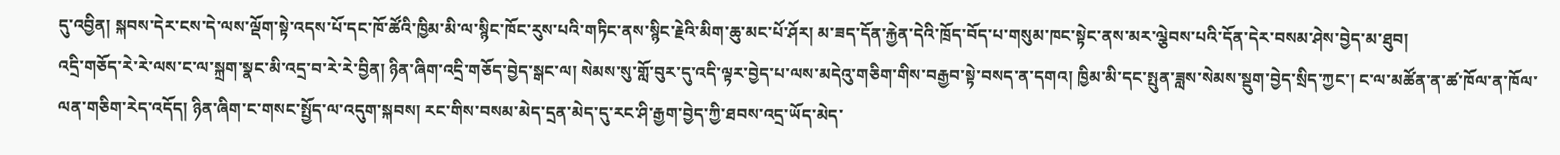དུ་འབྱིན། སྐབས་དེར་ངས་དེ་ལས་ལྡོག་སྟེ་འདས་པོ་དང་ཁོ་ཚོའི་ཁྱིམ་མི་ལ་སྙིང་ཁོང་རུས་པའི་གཏིང་ནས་སྙིང་རྗེའི་མིག་ཆུ་མང་པོ་ཤོར། མ་ཟད་དོན་རྐྱེན་དེའི་ཁྲོད་བོད་པ་གསུམ་ཁང་སྟེང་ནས་མར་ལྕེབས་པའི་དོན་དེར་བསམ་ཤེས་བྱེད་མ་ཐུབ།
འདྲི་གཅོད་རེ་རེ་ལས་ང་ལ་སྐྲག་སྣང་མི་འདྲ་བ་རེ་རེ་བྱིན། ཉིན་ཞིག་འདྲི་གཅོད་བྱེད་སྒང་ལ། སེམས་སུ་གློ་བུར་དུ་འདི་ལྟར་བྱེད་པ་ལས་མདེའུ་གཅིག་གིས་བརྒྱབ་སྟེ་བསད་ན་དགའ། ཁྱིམ་མི་དང་སྤུན་ཟླས་སེམས་སྡུག་བྱེད་སྲིད་ཀྱང་། ང་ལ་མཚོན་ན་ཚ་ཁོལ་ན་ཁོལ་ལན་གཅིག་རེད་འདོད། ཉིན་ཞིག་ང་གསང་སྤྱོད་ལ་འདུག་སྐབས། རང་གིས་བསམ་མེད་དྲན་མེད་དུ་རང་ཤི་རྒྱག་བྱེད་ཀྱི་ཐབས་འདྲ་ཡོད་མེད་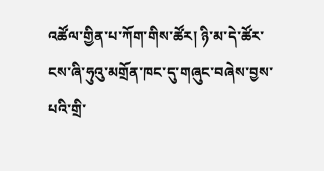འཚོལ་གྱིན་པ་ཀོག་གིས་ཚོར། ཉི་མ་དེ་ཚོར་ངས་ཞི་ཧུའུ་མགྲོན་ཁང་དུ་གཞུང་བཞེས་བྱས་པའི་གྲི་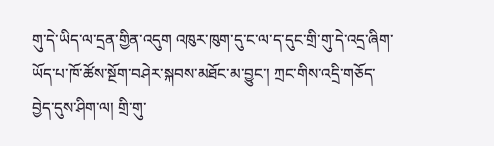གུ་དེ་ཡིད་ལ་དྲན་གྱིན་འདུག འཁུར་ཁུག་དུ་ང་ལ་ད་དུང་གྲི་གུ་དེ་འདྲ་ཞིག་ཡོད་པ་ཁོ་ཚོས་སྔོག་བཤེར་སྐབས་མཐོང་མ་བྱུང་། ཀྲང་གིས་འདྲི་གཅོད་བྱེད་དུས་ཤིག་ལ། གྲི་གུ་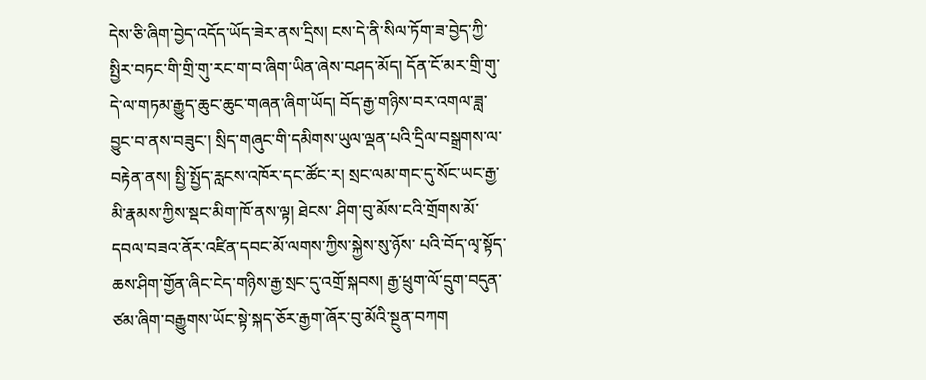དེས་ཅི་ཞིག་བྱེད་འདོད་ཡོད་ཟེར་ནས་དྲིས། ངས་དེ་ནི་སིལ་ཏོག་ཟ་བྱེད་ཀྱི་སྤྱིར་བཏང་གི་གྲི་གུ་རང་ག་བ་ཞིག་ཡིན་ཞེས་བཤད་མོད། དོན་ངོ་མར་གྲི་གུ་དེ་ལ་གཏམ་རྒྱུད་ཆུང་ཆུང་གཞན་ཞིག་ཡོད། བོད་རྒྱ་གཉིས་བར་འགལ་ཟླ་བྱུང་བ་ནས་བཟུང་། སྲིད་གཞུང་གི་དམིགས་ཡུལ་ལྡན་པའི་དྲིལ་བསྒྲགས་ལ་བརྟེན་ནས། སྤྱི་སྤྱོད་རླངས་འཁོར་དང་ཚོང་ར། སྲང་ལམ་གང་དུ་སོང་ཡང་རྒྱ་མི་རྣམས་ཀྱིས་སྡང་མིག་ཁོ་ནས་ལྟ། ཐེངས་ ཤིག་བུ་མོས་ངའི་གྲོགས་མོ་དབལ་བཟའ་ནོར་འཛིན་དབང་མོ་ལགས་ཀྱིས་སྐྱེས་སུ་ཉོས་ པའི་བོད་ལྭ་སྟོད་ཆས་ཤིག་གྱོན་ཞིང་ངེད་གཉིས་རྒྱ་སྲང་དུ་འགྲོ་སྐབས། རྒྱ་ཕྲུག་ལོ་དྲུག་བདུན་ཙམ་ཞིག་བརྒྱུགས་ཡོང་སྟེ་སྐད་ཅོར་རྒྱག་ཞོར་བུ་མོའི་སྔུན་བཀག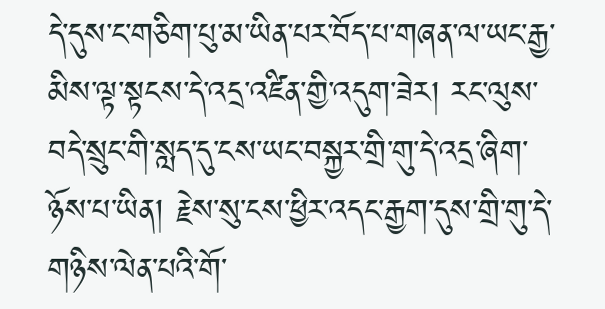དེ་དུས་ང་གཅིག་པུ་མ་ཡིན་པར་བོད་པ་གཞན་ལ་ཡང་རྒྱ་མིས་ལྟ་སྟངས་དེ་འདྲ་འཛིན་གྱི་འདུག་ཟེར། རང་ལུས་བདེ་སྲུང་གི་སླད་དུ་ངས་ཡང་བསྐྱར་གྲི་གུ་དེ་འདྲ་ཞིག་ཉོས་པ་ཡིན། རྗེས་སུ་ངས་ཕྱིར་འདང་རྒྱག་དུས་གྲི་གུ་དེ་གཉིས་ལེན་པའི་གོ་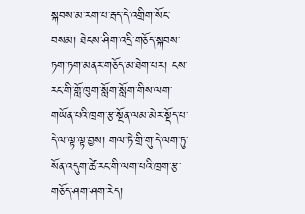སྐབས་མ་རག་པ་རྦད་དེ་འགྲིག་སོང་བསམ། ཐེངས་ཤིག་འདྲི་གཅོད་སྐབས་ཏག་ཏག་མནར་གཅོད་མ་ཐེག་པར། ངས་རང་གི་གློ་ཁུག་སློག་སློག་གིས་ལག་གཡོན་པའི་ཁྲག་རྩ་སྔོན་ལམ་མེར་སྡོད་པ་དེ་ལ་ལྟ་ལྟ་བྱས། གལ་ཏེ་གྲི་གུ་དེ་ལག་ཏུ་སོན་འདུག་ཚེ་རང་གི་ལག་པའི་ཁྲག་རྩ་གཅོད་ཤག་ཤག་རེད།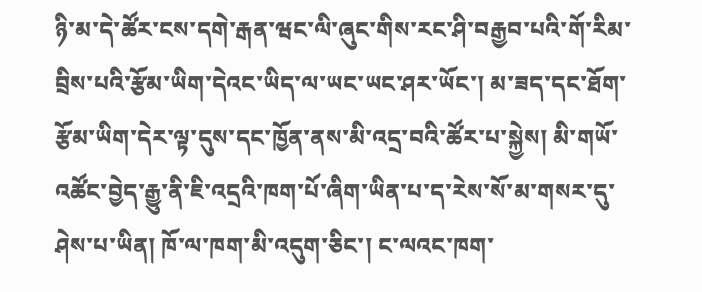ཉི་མ་དེ་ཚོར་ངས་དགེ་རྒན་ཝང་ལི་ཞུང་གིས་རང་ཤི་བརྒྱབ་པའི་གོ་རིམ་བྲིས་པའི་རྩོམ་ཡིག་དེའང་ཡིད་ལ་ཡང་ཡང་ཤར་ཡོང་། མ་ཟད་དང་ཐོག་རྩོམ་ཡིག་དེར་ལྟ་དུས་དང་ཁྱོན་ནས་མི་འདྲ་བའི་ཚོར་པ་སྐྱེས། མི་གཡོ་འཚོང་བྱེད་རྒྱུ་ནི་ཇི་འདྲའི་ཁག་པོ་ཞིག་ཡིན་པ་ད་རེས་སོ་མ་གསར་དུ་ཤེས་པ་ཡིན། ཁོ་ལ་ཁག་མི་འདུག་ཅིང་། ང་ལའང་ཁག་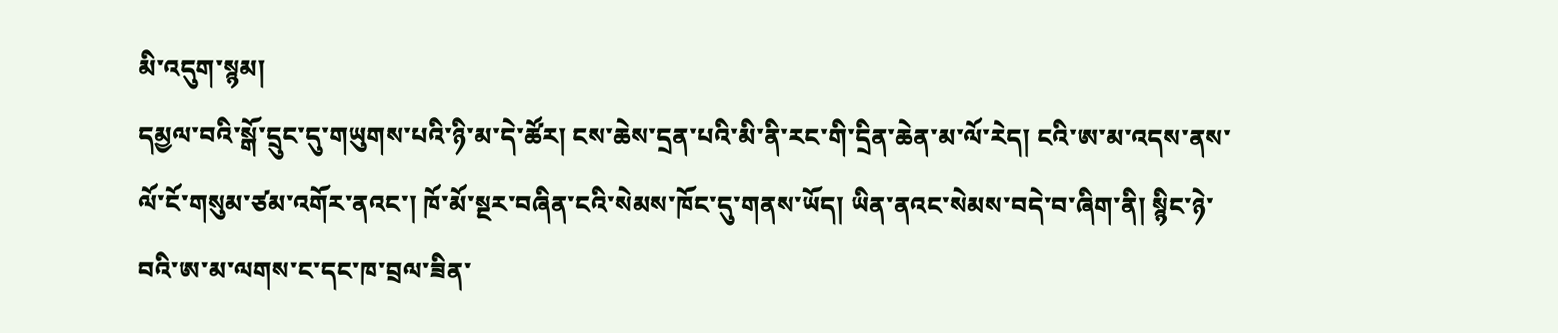མི་འདུག་སྙམ།
དམྱལ་བའི་སྒོ་དྲུང་དུ་གཡུགས་པའི་ཉི་མ་དེ་ཚོར། ངས་ཆེས་དྲན་པའི་མི་ནི་རང་གི་དྲིན་ཆེན་མ་ལོ་རེད། ངའི་ཨ་མ་འདས་ནས་ལོ་ངོ་གསུམ་ཙམ་འགོར་ནའང་། ཁོ་མོ་སྔར་བཞིན་ངའི་སེམས་ཁོང་དུ་གནས་ཡོད། ཡིན་ནའང་སེམས་བདེ་བ་ཞིག་ནི། སྙིང་ཉེ་བའི་ཨ་མ་ལགས་ང་དང་ཁ་བྲལ་ཟིན་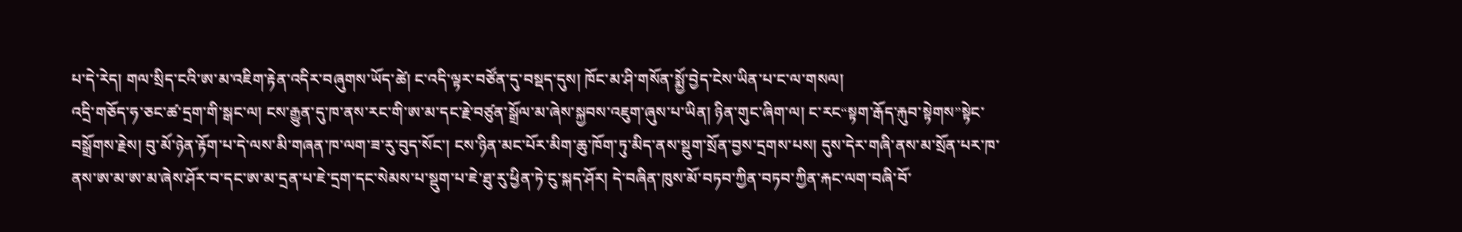པ་དེ་རེད། གལ་སྲིད་ངའི་ཨ་མ་འཇིག་རྟེན་འདིར་བཞུགས་ཡོད་ཚེ། ང་འདི་ལྟར་བཙོན་དུ་བསྡད་དུས། ཁོང་མ་ཤི་གསོན་སྨྱོ་བྱེད་ངེས་ཡིན་པ་ང་ལ་གསལ།
འདྲི་གཅོད་ཧ་ཅང་ཚ་དྲག་གི་སྒང་ལ། ངས་རྒྱུན་དུ་ཁ་ནས་རང་གི་ཨ་མ་དང་རྗེ་བཙུན་སྒྲོལ་མ་ཞེས་སྐྱབས་འཇུག་ཞུས་པ་ཡིན། ཉིན་གུང་ཞིག་ལ། ང་རང“སྟག་རྒོད་རྐུབ་སྟེགས”སྟེང་བསྒྲོགས་རྗེས། བུ་མོ་ཉེན་རྟོག་པ་དེ་ལས་མི་གཞན་ཁ་ལག་ཟ་རུ་བུད་སོང་། ངས་ཉིན་མང་པོར་མིག་ཆུ་ཁོག་ཏུ་མིད་ནས་སྡུག་སྲོན་བྱས་དྲགས་པས། དུས་དེར་གཞི་ནས་མ་སྲོན་པར་ཁ་ནས་ཨ་མ་ཨ་མ་ཞེས་ཤོར་བ་དང་ཨ་མ་དྲན་པ་ཇེ་དྲག་དང་སེམས་པ་སྡུག་པ་ཇེ་ཐུ་རུ་ཕྱིན་ཏེ་ངུ་སྐད་ཤོར། དེ་བཞིན་ཁུས་མོ་བཏབ་ཀྱིན་བཏབ་ཀྱིན་རྐང་ལག་བཞི་བོ་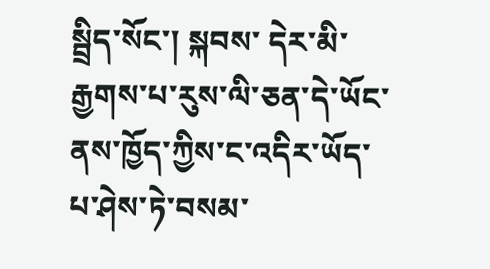སྦྲིད་སོང་། སྐབས་ དེར་མི་རྒྱགས་པ་རུས་ལི་ཅན་དེ་ཡོང་ནས་ཁྱོད་ཀྱིས་ང་འདིར་ཡོད་པ་ཤེས་ཏེ་བསམ་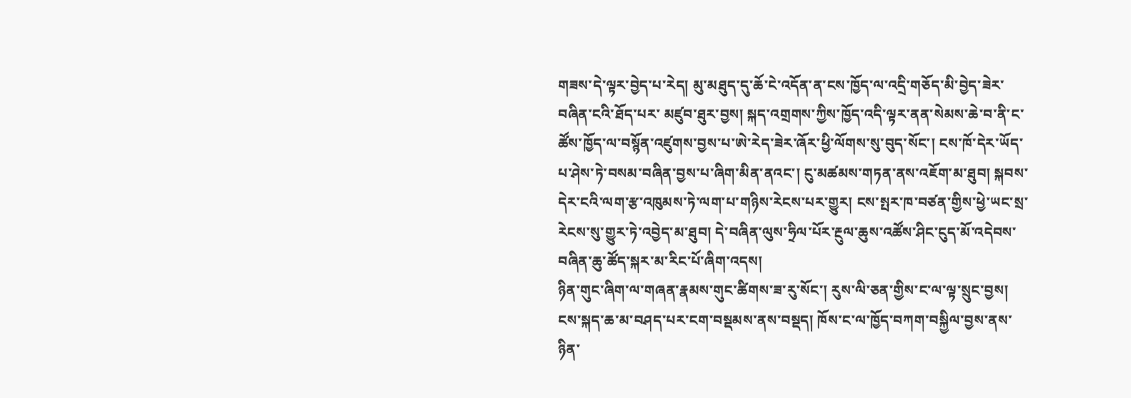གཟས་དེ་ལྟར་བྱེད་པ་རེད། མུ་མཐུད་དུ་ཆོ་ངེ་འདོན་ན་ངས་ཁྱོད་ལ་འདྲི་གཅོད་མི་བྱེད་ཟེར་བཞིན་ངའི་ཐོད་པར་ མཛུབ་ཐུར་བྱས། སྐད་འགྲགས་ཀྱིས་ཁྱོད་འདི་ལྟར་ནན་སེམས་ཆེ་བ་ནི་ང་ཚོས་ཁྱོད་ལ་བསྙོན་འཛུགས་བྱས་པ་ཨེ་རེད་ཟེར་ཞོར་ཕྱི་ལོགས་སུ་བུད་སོང་། ངས་ཁོ་དེར་ཡོད་པ་ཤེས་ཏེ་བསམ་བཞིན་བྱས་པ་ཞིག་མིན་ནའང་། ངུ་མཚམས་གཏན་ནས་འཇོག་མ་ཐུབ། སྐབས་དེར་ངའི་ལག་རྩ་འཁུམས་ཏེ་ལག་པ་གཉིས་རེངས་པར་གྱུར། ངས་སྤར་ཁ་བཙན་གྱིས་ཕྱེ་ཡང་སྲ་རེངས་སུ་གྱུར་ཏེ་འབྱེད་མ་ཐུབ། དེ་བཞིན་ལུས་ཧྲིལ་པོར་རྔུལ་ཆུས་འཚོས་ཤིང་ངུད་མོ་འདེབས་བཞིན་ཆུ་ཚོད་སྐར་མ་རིང་པོ་ཞིག་འདས།
ཉིན་གུང་ཞིག་ལ་གཞན་རྣམས་གུང་ཚིགས་ཟ་རུ་སོང་། རུས་ལི་ཅན་གྱིས་ང་ལ་ལྟ་སྲུང་བྱས། ངས་སྐད་ཆ་མ་བཤད་པར་ངག་བསྡམས་ནས་བསྡད། ཁོས་ང་ལ་ཁྱོད་བཀག་བསྐྱིལ་བྱས་ནས་ཉིན་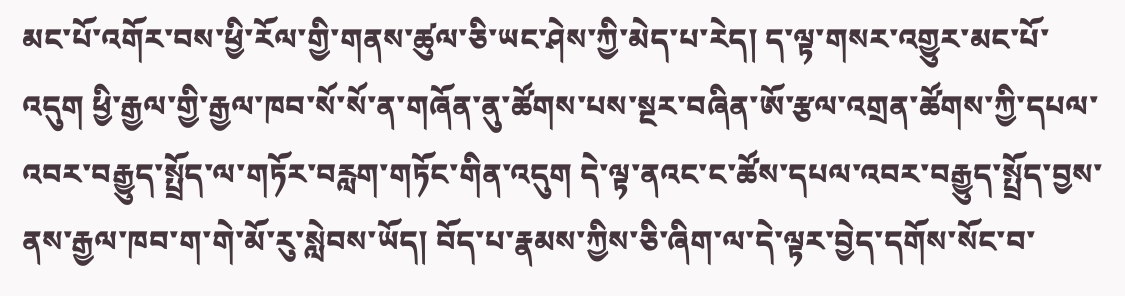མང་པོ་འགོར་བས་ཕྱི་རོལ་གྱི་གནས་ཚུལ་ཅི་ཡང་ཤེས་ཀྱི་མེད་པ་རེད། ད་ལྟ་གསར་འགྱུར་མང་པོ་འདུག ཕྱི་རྒྱལ་གྱི་རྒྱལ་ཁབ་སོ་སོ་ན་གཞོན་ནུ་ཚོགས་པས་སྔར་བཞིན་ཨོ་རྩལ་འགྲན་ཚོགས་ཀྱི་དཔལ་འབར་བརྒྱུད་སྤྲོད་ལ་གཏོར་བརླག་གཏོང་གིན་འདུག དེ་ལྟ་ནའང་ང་ཚོས་དཔལ་འབར་བརྒྱུད་སྤྲོད་བྱས་ནས་རྒྱལ་ཁབ་ག་གེ་མོ་རུ་སླེབས་ཡོད། བོད་པ་རྣམས་ཀྱིས་ཅི་ཞིག་ལ་དེ་ལྟར་བྱེད་དགོས་སོང་བ་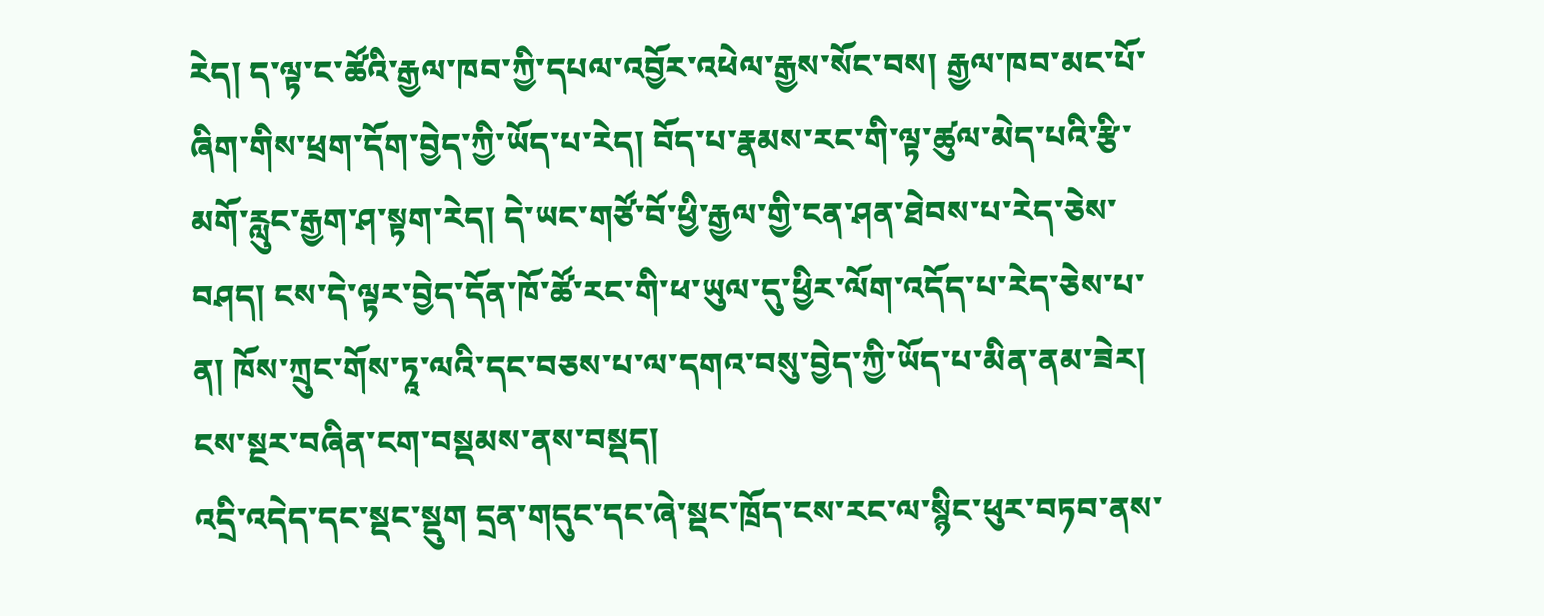རེད། ད་ལྟ་ང་ཚོའི་རྒྱལ་ཁབ་ཀྱི་དཔལ་འབྱོར་འཕེལ་རྒྱས་སོང་བས། རྒྱལ་ཁབ་མང་པོ་ཞིག་གིས་ཕྲག་དོག་བྱེད་ཀྱི་ཡོད་པ་རེད། བོད་པ་རྣམས་རང་གི་ལྟ་ཚུལ་མེད་པའི་རྩི་མགོ་རླུང་རྒྱག་ཤ་སྟག་རེད། དེ་ཡང་གཙོ་བོ་ཕྱི་རྒྱལ་གྱི་ངན་ཤན་ཐེབས་པ་རེད་ཅེས་བཤད། ངས་དེ་ལྟར་བྱེད་དོན་ཁོ་ཚོ་རང་གི་ཕ་ཡུལ་དུ་ཕྱིར་ལོག་འདོད་པ་རེད་ཅེས་པ་ན། ཁོས་ཀྲུང་གོས་ཏཱ་ལའི་དང་བཅས་པ་ལ་དགའ་བསུ་བྱེད་ཀྱི་ཡོད་པ་མིན་ནམ་ཟེར། ངས་སྔར་བཞིན་ངག་བསྡམས་ནས་བསྡད།
འདྲི་འདེད་དང་སྡང་སྡུག དྲན་གདུང་དང་ཞེ་སྡང་ཁྲོད་ངས་རང་ལ་སྙིང་ཕུར་བཏབ་ནས་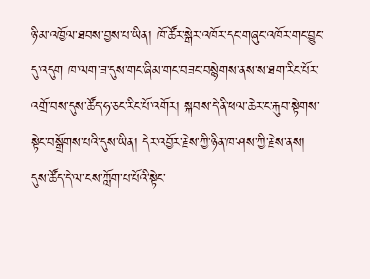ཉི་མ་འཁྱོལ་ཐབས་བྱས་པ་ཡིན། ཁོ་ཚོར་སྒེར་འཁོར་དང་གཞུང་འཁོར་གང་བྱུང་དུ་འདུག ཁ་ལག་ཟ་དུས་གང་ཞིམ་གང་བཟང་བསྙེགས་ནས་ས་ཐག་རིང་པོར་འགྲོ་བས་དུས་ཚོད་ཧ་ཅང་རིང་པོ་འགོར། སྐབས་དེ་ནི་ཕལ་ཆེར་ང་རྐུབ་སྟེགས་སྟེང་བསྒྲོགས་པའི་དུས་ཡིན། དེར་འབྱོར་རྗེས་ཀྱི་ཉིན་ཁ་ཤས་ཀྱི་རྗེས་ནས། དུས་ཚོད་དེ་ལ་ངས་ཀློག་པ་པོའི་སྟེང་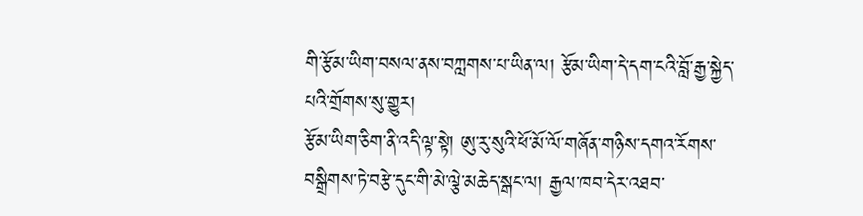གི་རྩོམ་ཡིག་བསལ་ནས་བཀླགས་པ་ཡིན་ལ། རྩོམ་ཡིག་དེ་དག་ངའི་བློ་རྒྱ་སྐྱེད་པའི་གྲོགས་སུ་གྱུར།
རྩོམ་ཡིག་ཅིག་ནི་འདི་ལྟ་སྟེ། ཨུ་རུ་སུའི་ཕོ་མོ་ལོ་གཞོན་གཉིས་དགའ་རོགས་བསྒྲིགས་ཏེ་བརྩེ་དུང་གི་མེ་ལྕེ་མཆེད་སྒང་ལ། རྒྱལ་ཁབ་དེར་འཐབ་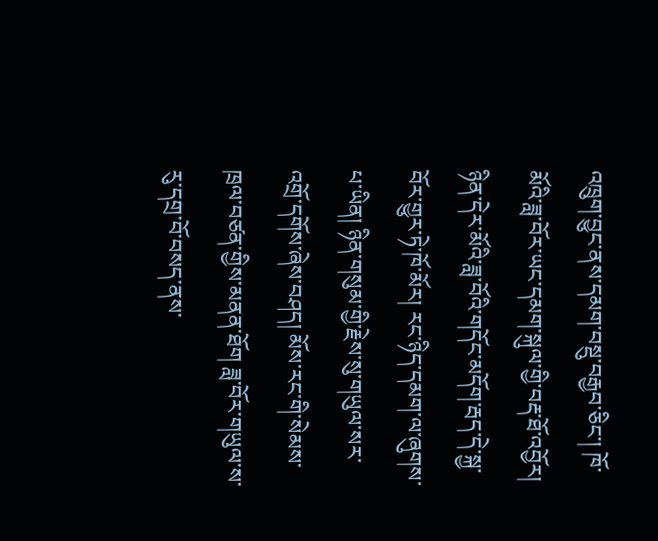འཁྲུག་བྱུང་ནས་དམག་བསྡུ་བརྒྱབ་ཅིང་། ཁོ་མོའི་ཟླ་བོར་ཡང་དམག་སྐུལ་གྱི་བརྡ་ཐོ་འབྱོར། ཉིན་དེར་མོའི་ཟླ་བོའི་གདོང་མདོག་རྦད་དེ་སྐྱ་བོར་གྱུར་ཏེ་ཁོ་མོར། རང་ཉིད་དམག་ལ་ཞུགས་པ་ཡིན། ཉིན་གསུམ་གྱི་རྗེས་སུ་གཡུལ་སར་འགྲོ་དགོས་ཞེས་བཤད། མོས་རང་གི་སེམས་ཁྲལ་བཙན་གྱིས་མནན་ཐོག ཟླ་བོར་གཡུལ་ས་རུ་དགྲ་བོ་བསད་ནས་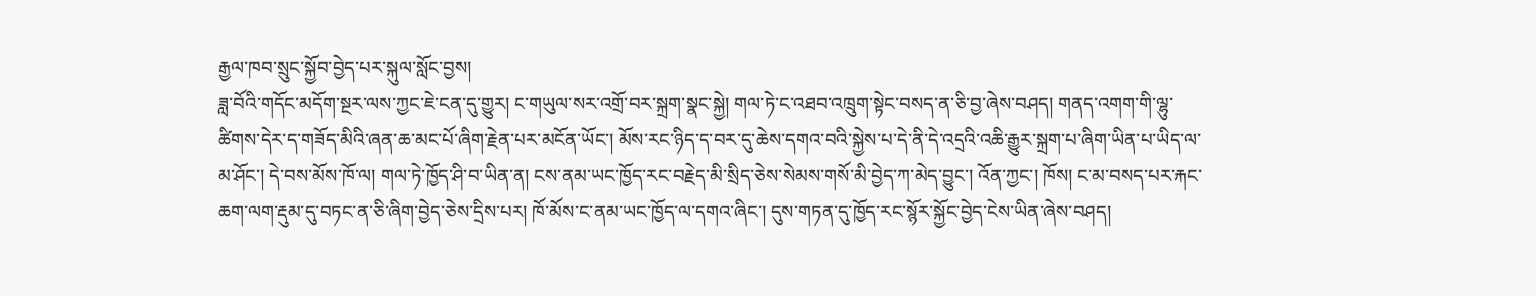རྒྱལ་ཁབ་སྲུང་སྐྱོབ་བྱེད་པར་སྐུལ་སློང་བྱས།
ཟླ་བོའི་གདོང་མདོག་སྔར་ལས་ཀྱང་ཇེ་ངན་དུ་གྱུར། ང་གཡུལ་སར་འགྲོ་བར་སྐྲག་སྣང་སྐྱེ། གལ་ཏེ་ང་འཐབ་འཁྲུག་སྟེང་བསད་ན་ཅི་བྱ་ཞེས་བཤད། གནད་འགག་གི་ལྷུ་ཚིགས་དེར་ད་གཟོད་མིའི་ཞན་ཆ་མང་པོ་ཞིག་རྗེན་པར་མངོན་ཡོང་། མོས་རང་ཉིད་ད་བར་དུ་ཆེས་དགའ་བའི་སྐྱེས་པ་དེ་ནི་དེ་འདྲའི་འཆི་རྒྱུར་སྐྲག་པ་ཞིག་ཡིན་པ་ཡིད་ལ་མ་ཤོང་། དེ་བས་མོས་ཁོ་ལ། གལ་ཏེ་ཁྱོད་ཤི་བ་ཡིན་ན། ངས་ནམ་ཡང་ཁྱོད་རང་བརྗེད་མི་སྲིད་ཅེས་སེམས་གསོ་མི་བྱེད་ཀ་མེད་བྱུང་། འོན་ཀྱང་། ཁོས། ང་མ་བསད་པར་རྐང་ཆག་ལག་རྡུམ་དུ་བཏང་ན་ཅི་ཞིག་བྱེད་ཅེས་དྲིས་པར། ཁོ་མོས་ང་ནམ་ཡང་ཁྱོད་ལ་དགའ་ཞིང་། དུས་གཏན་དུ་ཁྱོད་རང་སྙོར་སྐྱོང་བྱེད་ངེས་ཡིན་ཞེས་བཤད།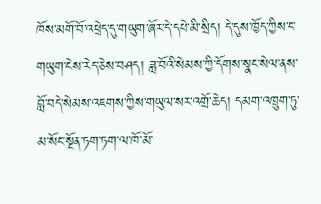ཁོས་མགོ་བོ་འཕྲེད་དུ་གཡུག་ཞོར་དེ་དཔེ་མི་སྲིད། དེ་དུས་ཁྱོད་ཀྱིས་ང་གཡུག་ངེས་རེད་ཅེས་བཤད། ཟླ་བོའི་སེམས་ཀྱི་དོགས་སྣང་སེལ་ནས་བློ་བདེ་སེམས་འཇགས་ཀྱིས་གཡུལ་སར་འགྲོ་ཆེད། དམག་འཁྲུག་ཏུ་མ་སོང་སྔོན་ཏག་ཏག་ལ་ཁོ་མོ་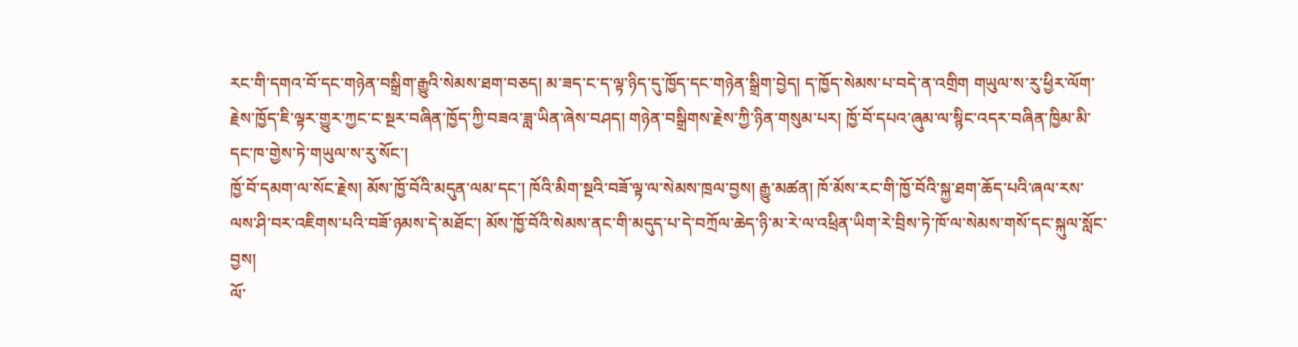རང་གི་དགའ་བོ་དང་གཉེན་བསྒྲིག་རྒྱུའི་སེམས་ཐག་བཅད། མ་ཟད་ང་ད་ལྟ་ཉིད་དུ་ཁྱོད་དང་གཉེན་སྒྲིག་བྱེད། ད་ཁྱོད་སེམས་པ་བདེ་ན་འགྲིག གཡུལ་ས་རུ་ཕྱིར་ལོག་རྗེས་ཁྱོད་ཇི་ལྟར་གྱུར་ཀྱང་ང་སྔར་བཞིན་ཁྱོད་ཀྱི་བཟའ་ཟླ་ཡིན་ཞེས་བཤད། གཉེན་བསྒྲིགས་རྗེས་ཀྱི་ཉིན་གསུམ་པར། ཁྱོ་བོ་དཔའ་ཞུམ་ལ་སྙིང་འདར་བཞིན་ཁྱིམ་མི་དང་ཁ་གྱེས་ཏེ་གཡུལ་ས་རུ་སོང་།
ཁྱོ་བོ་དམག་ལ་སོང་རྗེས། མོས་ཁྱོ་བོའི་མདུན་ལམ་དང་། ཁོའི་མིག་སྔའི་བཟོ་ལྟ་ལ་སེམས་ཁྲལ་བྱས། རྒྱུ་མཚན། ཁོ་མོས་རང་གི་ཁྱོ་བོའི་སྐྱ་ཐག་ཆོད་པའི་ཞལ་རས་ལས་ཤི་བར་འཇིགས་པའི་བཟོ་ཉམས་དེ་མཐོང་། མོས་ཁྱོ་བོའི་སེམས་ནང་གི་མདུད་པ་དེ་བཀྲོལ་ཆེད་ཉི་མ་རེ་ལ་འཕྲིན་ཡིག་རེ་བྲིས་ཏེ་ཁོ་ལ་སེམས་གསོ་དང་སྐུལ་སློང་བྱས།
ལོ་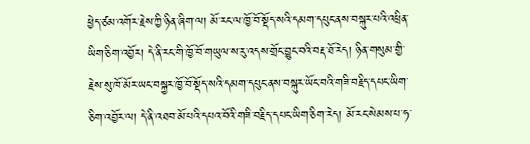ཕྱེད་ཙམ་འགོར་རྗེས་ཀྱི་ཉིན་ཞིག་ལ། མོ་རང་ལ་ཁྱོ་བོ་སྡོད་སའི་དམག་དཔུང་ནས་བསྐུར་པའི་འཕྲིན་ཡིག་ཅིག་འབྱོར། དེ་ནི་རང་གི་ཁྱོ་བོ་གཡུལ་ས་རུ་འདས་གྲོང་བྱུང་བའི་བརྡ་ཐོ་རེད། ཉིན་གསུམ་གྱི་རྗེས་སུ་ཁོ་མོར་ཡང་བསྐྱར་ཁྱོ་བོ་སྡོད་སའི་དམག་དཔུང་ནས་བསྐུར་ཡོང་བའི་གཟི་བརྗིད་དཔང་ཡིག་ཅིག་འབྱོར་ལ། དེ་ནི་འཐབ་མོ་པའི་དཔའ་བོའི་གཟི་བརྗིད་དཔང་ཡིག་ཅིག་རེད། མོ་རང་སེམས་པ་ཧ་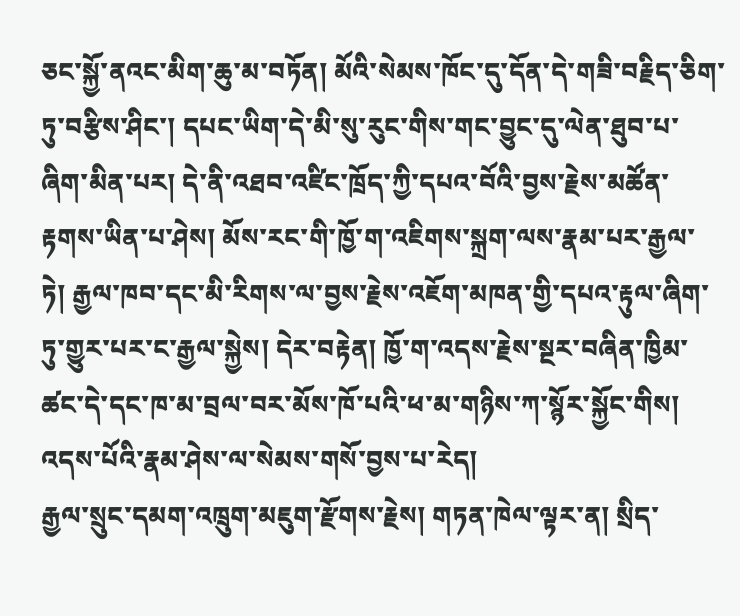ཅང་སྐྱོ་ནའང་མིག་ཆུ་མ་བཏོན། མོའི་སེམས་ཁོང་དུ་དོན་དེ་གཟི་བརྗིད་ཅིག་ཏུ་བརྩིས་ཤིང་། དཔང་ཡིག་དེ་མི་སུ་རུང་གིས་གང་བྱུང་དུ་ལེན་ཐུབ་པ་ཞིག་མིན་པར། དེ་ནི་འཐབ་འཛིང་ཁྲོད་ཀྱི་དཔའ་བོའི་བྱས་རྗེས་མཚོན་རྟགས་ཡིན་པ་ཤེས། མོས་རང་གི་ཁྱོ་ག་འཇིགས་སྐྲག་ལས་རྣམ་པར་རྒྱལ་ཏེ། རྒྱལ་ཁབ་དང་མི་རིགས་ལ་བྱས་རྗེས་འཇོག་མཁན་གྱི་དཔའ་རྟུལ་ཞིག་ཏུ་གྱུར་པར་ང་རྒྱལ་སྐྱེས། དེར་བརྟེན། ཁྱོ་ག་འདས་རྗེས་སྔར་བཞིན་ཁྱིམ་ཚང་དེ་དང་ཁ་མ་བྲལ་བར་མོས་ཁོ་པའི་ཕ་མ་གཉིས་ཀ་སྙོར་སྐྱོང་གིས། འདས་པོའི་རྣམ་ཤེས་ལ་སེམས་གསོ་བྱས་པ་རེད།
རྒྱལ་སྲུང་དམག་འཁྲུག་མཇུག་རྫོགས་རྗེས། གཏན་ཁེལ་ལྟར་ན། སྲིད་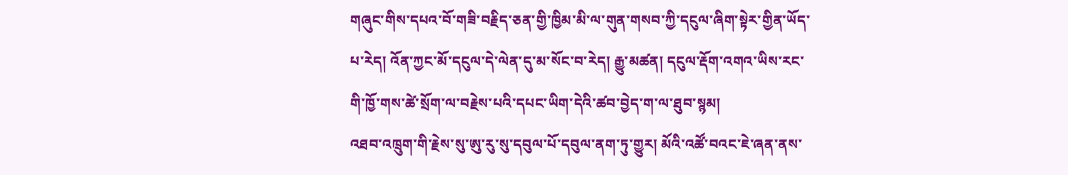གཞུང་གིས་དཔའ་བོ་གཟི་བརྗིད་ཅན་གྱི་ཁྱིམ་མི་ལ་གུན་གསབ་ཀྱི་དངུལ་ཞིག་སྟེར་གྱིན་ཡོད་པ་རེད། འོན་ཀྱང་མོ་དངུལ་དེ་ལེན་དུ་མ་སོང་བ་རེད། རྒྱུ་མཚན། དངུལ་རྡོག་འགའ་ཡིས་རང་གི་ཁྱོ་གས་ཚེ་སྲོག་ལ་བརྗེས་པའི་དཔང་ཡིག་དེའི་ཚབ་བྱེད་ག་ལ་ཐུབ་སྙམ།
འཐབ་འཁྲུག་གི་རྗེས་སུ་ཨུ་རུ་སུ་དབུལ་པོ་དབུལ་ནག་ཏུ་གྱུར། མོའི་འཚོ་བའང་ཇེ་ཞན་ནས་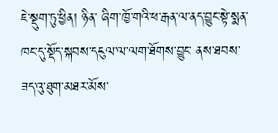ཇེ་སྡུག་ཏུ་ཕྱིན། ཉིན་ ཞིག་ཁྱོ་གའི་ཕ་རྒན་ལ་ནད་བྱུང་སྟེ་སྨན་ཁང་དུ་སྡོད་སྐབས་དངུལ་ལ་ལག་ཐོགས་བྱུང་ ནས་ཐབས་ཟད་འུ་ཐུག་མཐར་མོས་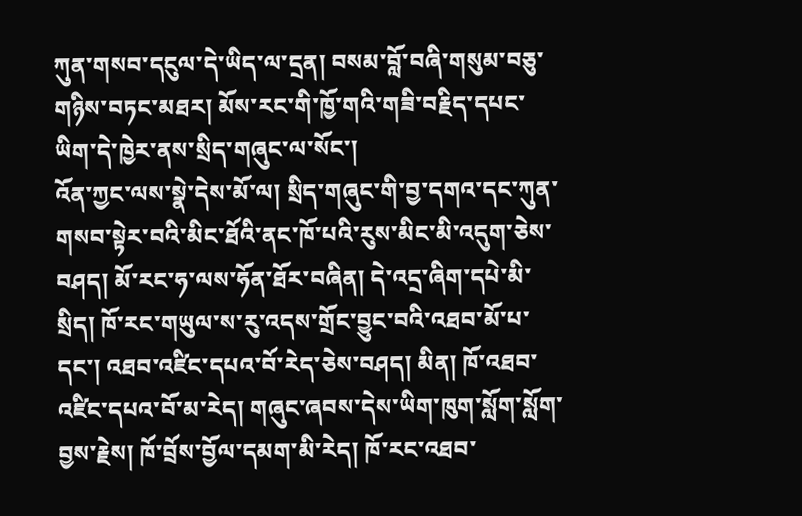ཀུན་གསབ་དངུལ་དེ་ཡིད་ལ་དྲན། བསམ་བློ་བཞི་གསུམ་བཅུ་གཉིས་བཏང་མཐར། མོས་རང་གི་ཁྱོ་གའི་གཟི་བརྗིད་དཔང་ཡིག་དེ་ཁྱེར་ནས་སྲིད་གཞུང་ལ་སོང་།
འོན་ཀྱང་ལས་སྣེ་དེས་མོ་ལ། སྲིད་གཞུང་གི་བྱ་དགའ་དང་ཀུན་གསབ་སྟེར་བའི་མིང་ཐོའི་ནང་ཁོ་པའི་རུས་མིང་མི་འདུག་ཅེས་བཤད། མོ་རང་ཧ་ལས་ཧོན་ཐོར་བཞིན། དེ་འདྲ་ཞིག་དཔེ་མི་སྲིད། ཁོ་རང་གཡུལ་ས་རུ་འདས་གྲོང་བྱུང་བའི་འཐབ་མོ་པ་དང་། འཐབ་འཛིང་དཔའ་བོ་རེད་ཅེས་བཤད། མིན། ཁོ་འཐབ་འཛིང་དཔའ་བོ་མ་རེད། གཞུང་ཞབས་དེས་ཡིག་ཁུག་སློག་སློག་བྱས་རྗེས། ཁོ་བྲོས་བྱོལ་དམག་མི་རེད། ཁོ་རང་འཐབ་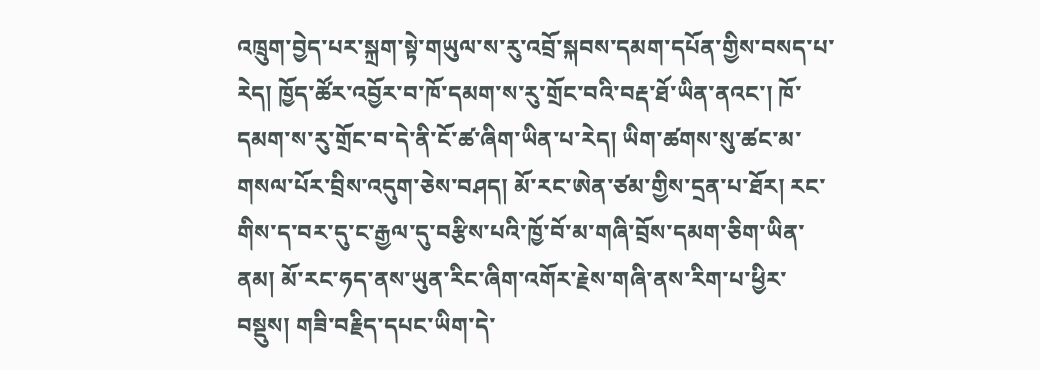འཁྲུག་བྱེད་པར་སྐྲག་སྟེ་གཡུལ་ས་རུ་འབྲོ་སྐབས་དམག་དཔོན་གྱིས་བསད་པ་རེད། ཁྱོད་ཚོར་འབྱོར་བ་ཁོ་དམག་ས་རུ་གྲོང་བའི་བརྡ་ཐོ་ཡིན་ནའང་། ཁོ་དམག་ས་རུ་གྲོང་བ་དེ་ནི་ངོ་ཚ་ཞིག་ཡིན་པ་རེད། ཡིག་ཚགས་སུ་ཚང་མ་གསལ་པོར་བྲིས་འདུག་ཅེས་བཤད། མོ་རང་ཨེན་ཙམ་གྱིས་དྲན་པ་ཐོར། རང་གིས་ད་བར་དུ་ང་རྒྱལ་དུ་བརྩིས་པའི་ཁྱོ་བོ་མ་གཞི་བྲོས་དམག་ཅིག་ཡིན་ནམ། མོ་རང་ཧད་ནས་ཡུན་རིང་ཞིག་འགོར་རྗེས་གཞི་ནས་རིག་པ་ཕྱིར་བསྡུས། གཟི་བརྗིད་དཔང་ཡིག་དེ་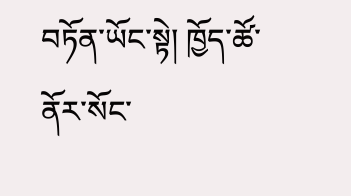བཏོན་ཡོང་སྟེ། ཁྱོད་ཚོ་ནོར་སོང་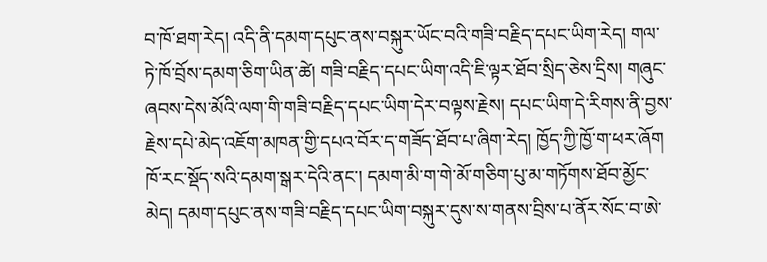བ་ཁོ་ཐག་རེད། འདི་ནི་དམག་དཔུང་ནས་བསྐུར་ཡོང་བའི་གཟི་བརྗིད་དཔང་ཡིག་རེད། གལ་ཏེ་ཁོ་བྲོས་དམག་ཅིག་ཡིན་ཚེ། གཟི་བརྗིད་དཔང་ཡིག་འདི་ཇི་ལྟར་ཐོབ་སྲིད་ཅེས་དྲིས། གཞུང་ཞབས་དེས་མོའི་ལག་གི་གཟི་བརྗིད་དཔང་ཡིག་དེར་བལྟས་རྗེས། དཔང་ཡིག་དེ་རིགས་ནི་བྱས་རྗེས་དཔེ་མེད་འཇོག་མཁན་གྱི་དཔའ་བོར་ད་གཟོད་ཐོབ་པ་ཞིག་རེད། ཁྱོད་ཀྱི་ཁྱོ་ག་ཕར་ཞོག ཁོ་རང་སྡོད་སའི་དམག་སྒར་དེའི་ནང་། དམག་མི་ག་གེ་མོ་གཅིག་པུ་མ་གཏོགས་ཐོབ་མྱོང་མེད། དམག་དཔུང་ནས་གཟི་བརྗིད་དཔང་ཡིག་བསྐུར་དུས་ས་གནས་བྲིས་པ་ནོར་སོང་བ་ཨེ་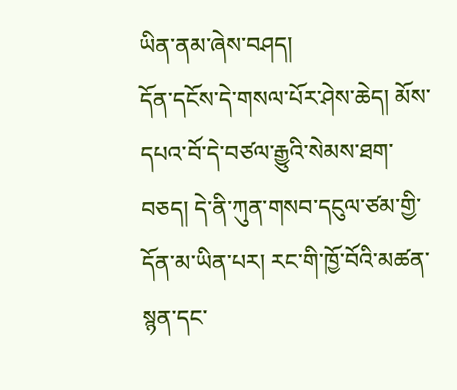ཡིན་ནམ་ཞེས་བཤད།
དོན་དངོས་དེ་གསལ་པོར་ཤེས་ཆེད། མོས་དཔའ་བོ་དེ་བཙལ་རྒྱུའི་སེམས་ཐག་བཅད། དེ་ནི་ཀུན་གསབ་དངུལ་ཙམ་གྱི་དོན་མ་ཡིན་པར། རང་གི་ཁྱོ་བོའི་མཚན་སྙན་དང་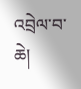འབྲེལ་བ་ཆེ།